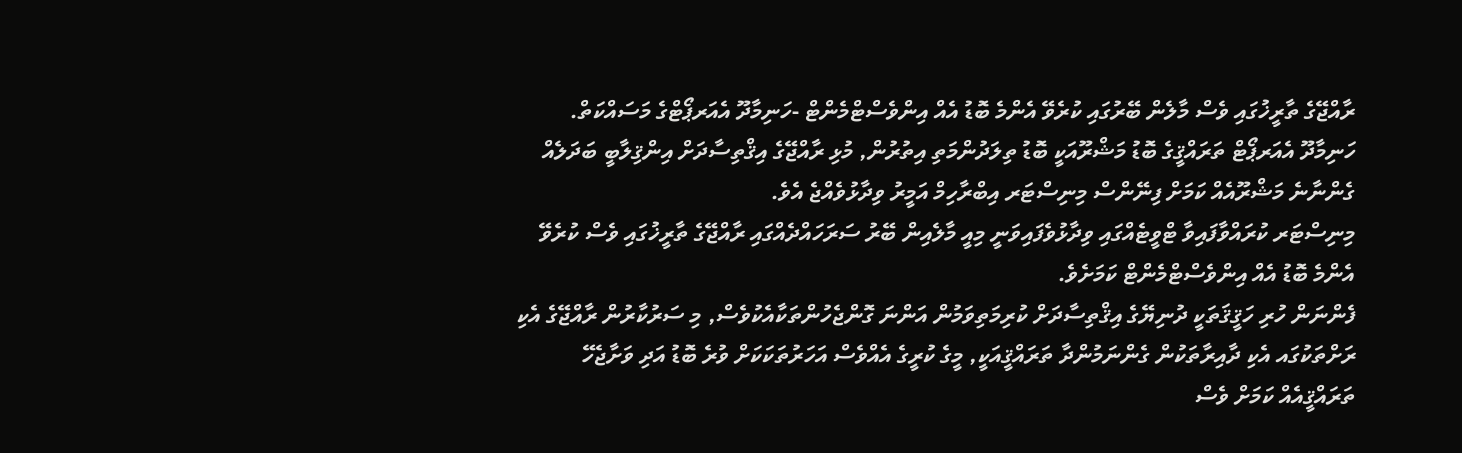ރާއްޖޭގެ ތާރީޚުގައި ވެސް މާލެން ބޭރުގައި ކުރެވޭ އެންމެ ބޮޑު އެއް އިންވެސްޓްމެންޓް -ހަނިމާދޫ އެއަރޕޯޓްގެ މަސައްކަތް.
ހަނިމާދޫ އެއަރޕޯޓް ތަރައްޤީގެ ބޮޑު މަޝްރޫއަކީ ބޮޑު ތިލަދުންމަތި އިތުރުން, މުޅި ރާއްޖޭގެ އިޤްތިސާދަށް އިންޤިލާބީ ބަދަލެއް ގެންނާނެ މަޝްރޫއެއް ކަމަށް ފިނޭންސް މިނިސްޓަރ އިބްރާހިމް އަމީރު ވިދާޅުވެއްޖެ އެވެ.
މިނިސްޓަރ ކުރައްވާފައިވާ ޓްވީޓެއްގައި ވިދާޅުވެފައިވަނީ މިއީ މާލެއިން ބޭރު ސަރަހައްދެއްގައި ރާއްޖޭގެ ތާރީޚުގައި ވެސް ކުރެވޭ އެންމެ ބޮޑު އެއް އިންވެސްޓްމެންޓް ކަމަށެވެ.
ފެންނަން ހުރި ހަޤީޤަތަކީ ދުނިޔޭގެ އިޤްތިސާދަށް ކުރިމަތިވަމުން އަންނަ ގޮންޖެހުންތަކާއެކުވެސް, މި ސަރުކާރުން ރާއްޖޭގެ އެކި ރަށްތަކުގައ އެކި ދާއިރާތަކުން ގެންނަމުންދާ ތަރައްޤީއަކީ, މީގެ ކުރީގެ އެއްވެސް އަހަރުތަކަކަށް ވުރެ ބޮޑު އަދި ވަށާޖެހޭ ތަރައްޤީއެއް ކަމަށް ވެސް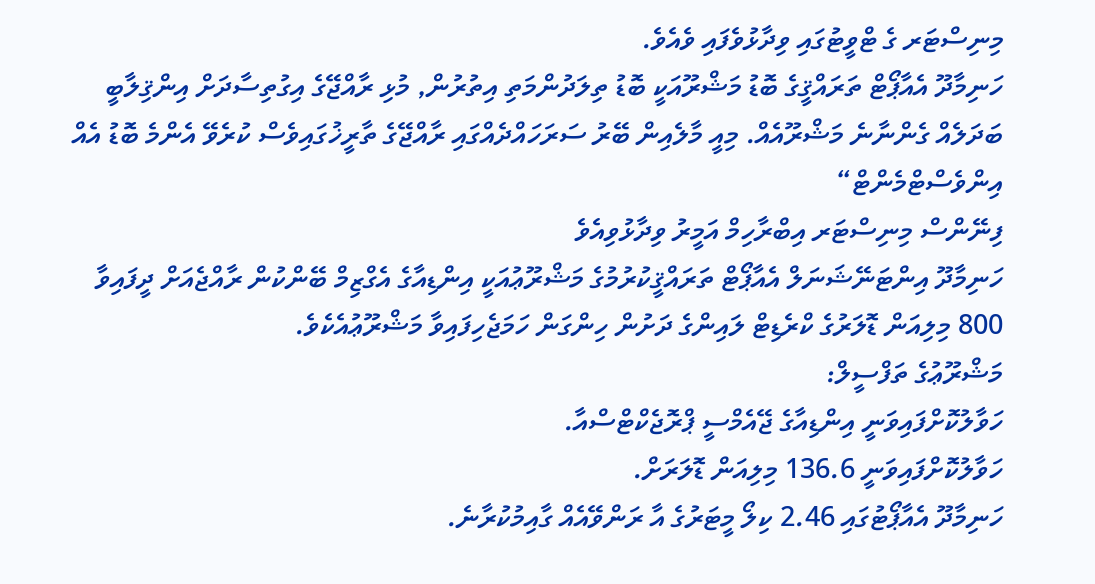މިނިސްޓަރ ގެ ޓްވީޓުގައި ވިދާޅުވެފައި ވެއެވެ.
ހަނިމާދޫ އެއާޕޯޓް ތަރައްޤީގެ ބޮޑު މަޝްރޫއަކީ ބޮޑު ތިލަދުންމަތި އިތުރުން, މުޅި ރާއްޖޭގެ އިގުތިސާދަށް އިންޤިލާބީ ބަދަލެއް ގެންނާނެ މަޝްރޫއެއް. މިއީ މާލެއިން ބޭރު ސަރަހައްދެއްގައި ރާއްޖޭގެ ތާރީޚުގައިވެސް ކުރެވޭ އެންމެ ބޮޑު އެއް އިންވެސްޓްމެންޓް“
ފިނޭންސް މިނިސްޓަރ އިބްރާހިމް އަމީރު ވިދާޅުވިއެވެ
ހަނިމާދޫ އިންޓަނޭޝަނަލް އެއާޕޯޓް ތަރައްޤީކުރުމުގެ މަޝްރޫޢުއަކީ އިންޑިއާގެ އެގްޒިމް ބޭންކުން ރާއްޖެއަށް ދީފައިވާ 800 މިލިއަން ޑޮލަރުގެ ކްރެޑިޓް ލައިންގެ ދަށުން ހިންގަން ހަމަޖެހިފައިވާ މަޝްރޫޢުއެކެވެ.
މަޝްރޫޢުގެ ތަފްސީލް:
ހަވާލުކޮށްފައިވަނީ އިންޑިއާގެ ޖޭއެމްސީ ޕްރޮޖެކްޓްސްއާ.
ހަވާލުކޮށްފައިވަނީ 136.6 މިލިއަން ޑޮލަރަށް.
ހަނިމާދޫ އެއާޕޯޓުގައި 2.46 ކިލޯ މީޓަރުގެ އާ ރަންވޭއެއް ގާއިމުކުރާނެ.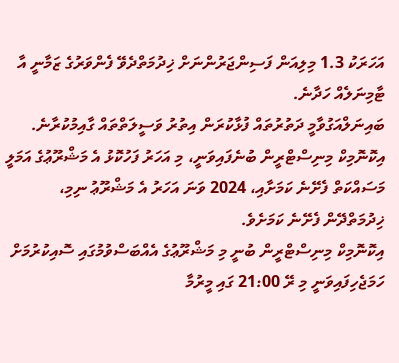އަހަރަކު 1.3 މިލިއަން ފަސިންޖަރުންނަށް ޚިދުމަތްދެވޭ ފެންވަރުގެ ޒަމާނީ އާ ޓާމިނަލެއް ހަދާނެ.
ބައިނަލްއަގުވާމީ ދަތުރުތައް ފުޅާކުރަން އިތުރު ވަސީލަތްތައް ގާއިމުކުރާނެ.
އިކޮނޮމިކް މިނިސްޓްރީން ބުނެފައިވަނީ، މި އަހަރު ފަހުކޮޅު އެ މަޝްރޫޢުގެ އަމަލީ މަސައްކަތް ފެށޭނެ ކަމަށާއި، 2024 ވަނަ އަހަރު އެ މަޝްރޫޢު ނިމި، ޚިދުމަތްދޭން ފެށޭނެ ކަމަށެވެ.
އިކޮނޮމިކް މިނިސްޓްރީން ބުނީ މި މަޝްރޫޢުގެ އެއްބަސްވުމުގައި ސޮއިކުރުމަށް ހަމަޖެހިފައިވަނީ މި ރޭ 21:00 ގައި މީރުމާ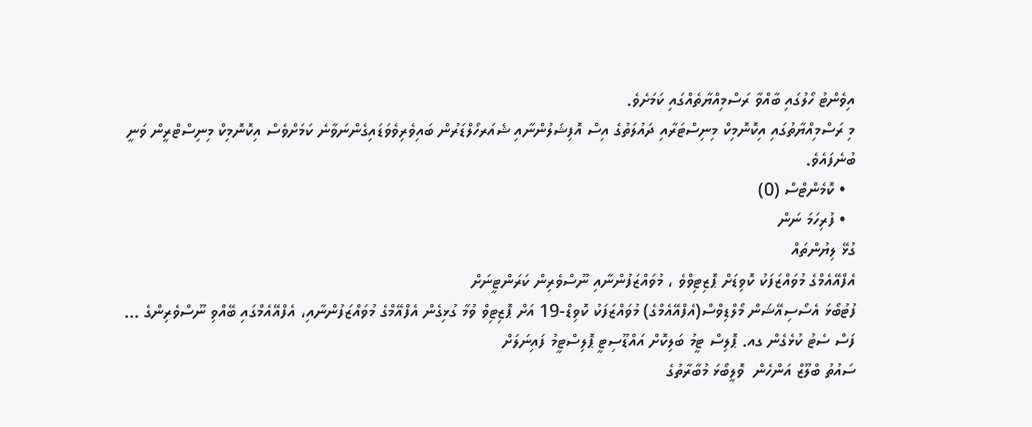އިވެންޓު ހޯލުގައި ބާއްވާ ރަސްމިއްޔާތެއްގައި ކަމަށެވެ.
މި ރަސްމިއްޔާތުގައި އިކޮނޮމިކް މިނިސްޓަރާއި ދައުލަތުގެ އިސް އޮފިޝަލުންނާއި ޝެއަރހޯލްޑަރުން ބައިވެރިވެވަޑައިގެންނަވާނެ ކަމަށްވެސް އިކޮނޮމިކް މިނިސްޓްރީން ވަނީ ބުނެފައެވެ.
  • ކޮމެންޓްސް (0)
  • ފުރިހަމަ ނަން
ގުޅޭ ލިޔުންތައް
އެފްއޭއެމްގެ މުވައްޒަފަކު ކޮވިޑަށް ޕޮޒިޓިވްވެ ، މުވައްޒަފުންނާއި ނޫސްވެރިން ކަރަންޓީނަށް
ފުޓުބޯޅަ އެސޯސިއޭޝަން މޯލްޑިވްސް(އެފްއޭއެމްގެ) މުވައްޒަފަކު ކޮވިޑް-19 އަށް ޕޮޒިޓިވް ވުމާ ގުޅިގެން އެފްއޭމްގެ މުވައްޒަފުންނާއި، އެފްއޭއެމްގައި ބޭއްވި ނޫސްވެރިންގެ ...
ފަސް ސެޓު ކުޅެގެން ގއ. ޕޮލިސް ޓީމު ބަލިކޮށް އައްޑޫސިޓީ ޕޮލިސްޓީމު ފައިނަލަށް
ސައުތު ބްލޫޒް އަންހެން  ވޮލީބޯޅަ މުބާރާތުގެ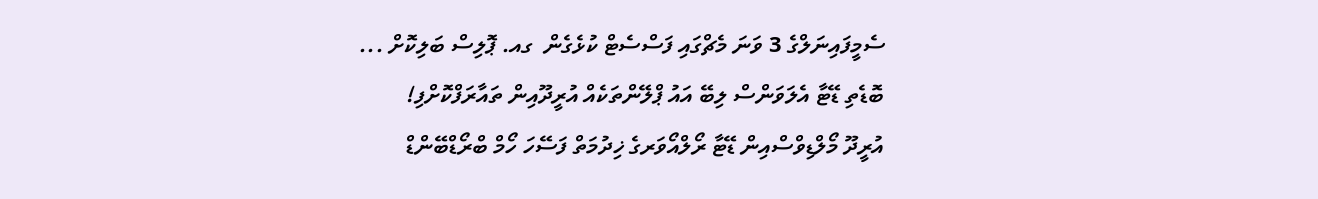ސެމީފައިނަލްގެ 3 ވަނަ މެޗްގައި ފަސްސެޓް ކުޅެގެން  ގއ. ޕޮލިސް ބަލިކޮށް ...
ބޮޑެތި ޑޭޓާ އެލަވަންސް ލިބޭ އައު ޕްލޭންތަކެއް އުރީދޫއިން ތައާރަފްކޮށްފި!
އުރީދޫ މޯލްޑިވްސްއިން ޑޭޓާ ރޯލްއޯވަރގެ ޚިދުމަތް ފަސޭހަ ހޯމް ބްރޯޑްބޭންޑް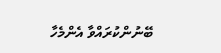ބޭނުންކުރައްވާ އެންމެހާ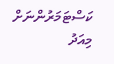ކަސްޓަމަރުންނަށް މިއަދު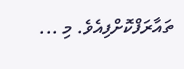ތައާރަފްކޮށްފިއެވެ. މި ...